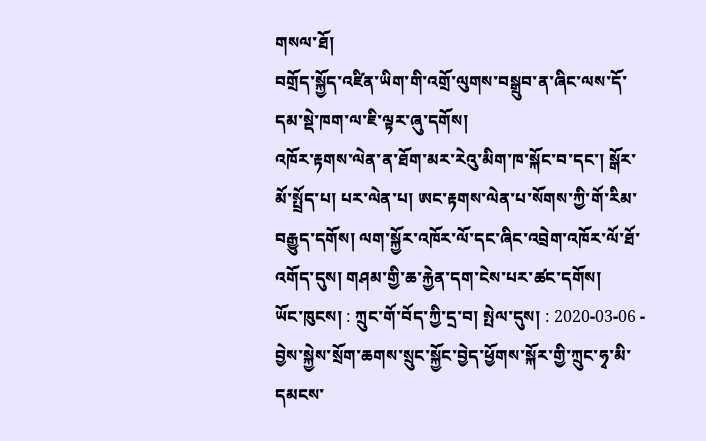གསལ་ཐོ།
བགྲོད་སྐྱོད་འཛིན་ཡིག་གི་འགྲོ་ལུགས་བསྒྲུབ་ན་ཞིང་ལས་དོ་དམ་སྡེ་ཁག་ལ་ཇི་ལྟར་ཞུ་དགོས།
འཁོར་རྟགས་ལེན་ན་ཐོག་མར་རེའུ་མིག་ཁ་སྐོང་བ་དང་། སྒོར་མོ་སྤྲོད་པ། པར་ལེན་པ། ཨང་རྟགས་ལེན་པ་སོགས་ཀྱི་གོ་རིམ་བརྒྱུད་དགོས། ལག་སྐྱོར་འཁོར་ལོ་དང་ཞིང་འབྲེག་འཁོར་ལོ་ཐོ་འགོད་དུས། གཤམ་གྱི་ཆ་རྐྱེན་དག་ངེས་པར་ཚང་དགོས།
ཡོང་ཁུངས། : ཀྲུང་གོ་བོད་ཀྱི་དྲ་བ། སྤེལ་དུས། : 2020-03-06 -
བྱེས་སྐྱེས་སྲོག་ཆགས་སྲུང་སྐྱོང་བྱེད་ཕྱོགས་སྐོར་གྱི་ཀྲུང་ཧྭ་མི་དམངས་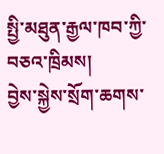སྤྱི་མཐུན་རྒྱལ་ཁབ་ཀྱི་བཅའ་ཁྲིམས།
བྱེས་སྐྱེས་སྲོག་ཆགས་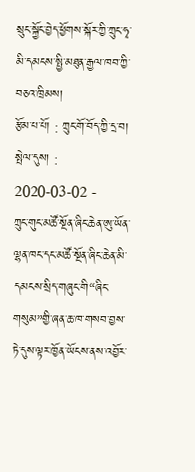སྲུང་སྐྱོང་བྱེད་ཕྱོགས་སྐོར་ཀྱི་ཀྲུང་ཧྭ་མི་དམངས་སྤྱི་མཐུན་རྒྱལ་ཁབ་ཀྱི་བཅའ་ཁྲིམས།
རྩོམ་པ་པོ། : ཀྲུང་གོ་བོད་ཀྱི་དྲ་བ། སྤེལ་དུས། : 2020-03-02 -
ཀྲུང་གུང་མཚོ་སྔོན་ཞིང་ཆེན་ཨུ་ཡོན་ལྷན་ཁང་དང་མཚོ་སྔོན་ཞིང་ཆེན་མི་དམངས་སྲིད་གཞུང་གི“ཞིང་གསུམ”གྱི་ཞན་ཆ་ཁ་གསབ་བྱས་ཏེ་དུས་ལྟར་ཁྱོན་ཡོངས་ནས་འབྱོར་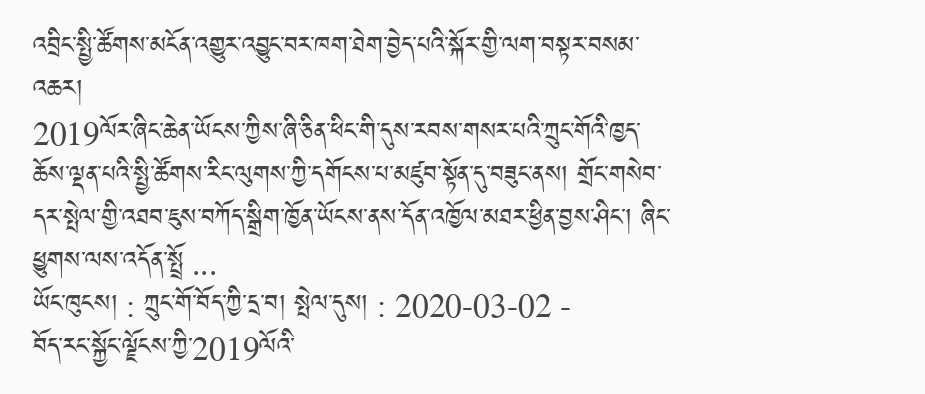འབྲིང་སྤྱི་ཚོགས་མངོན་འགྱུར་འབྱུང་བར་ཁག་ཐེག་བྱེད་པའི་སྐོར་གྱི་ལག་བསྟར་བསམ་འཆར།
2019ལོར་ཞིང་ཆེན་ཡོངས་ཀྱིས་ཞི་ཅིན་ཕིང་གི་དུས་རབས་གསར་པའི་ཀྲུང་གོའི་ཁྱད་ཆོས་ལྡན་པའི་སྤྱི་ཚོགས་རིང་ལུགས་ཀྱི་དགོངས་པ་མཛུབ་སྟོན་དུ་བཟུང་ནས། གྲོང་གསེབ་དར་སྤེལ་གྱི་འཐབ་ཇུས་བཀོད་སྒྲིག་ཁྱོན་ཡོངས་ནས་དོན་འཁྱོལ་མཐར་ཕྱིན་བྱས་ཤིང་། ཞིང་ཕྱུགས་ལས་འདོན་སྤྲོ ...
ཡོང་ཁུངས། : ཀྲུང་གོ་བོད་ཀྱི་དྲ་བ། སྤེལ་དུས། : 2020-03-02 -
བོད་རང་སྐྱོང་ལྗོངས་ཀྱི་2019ལོའི་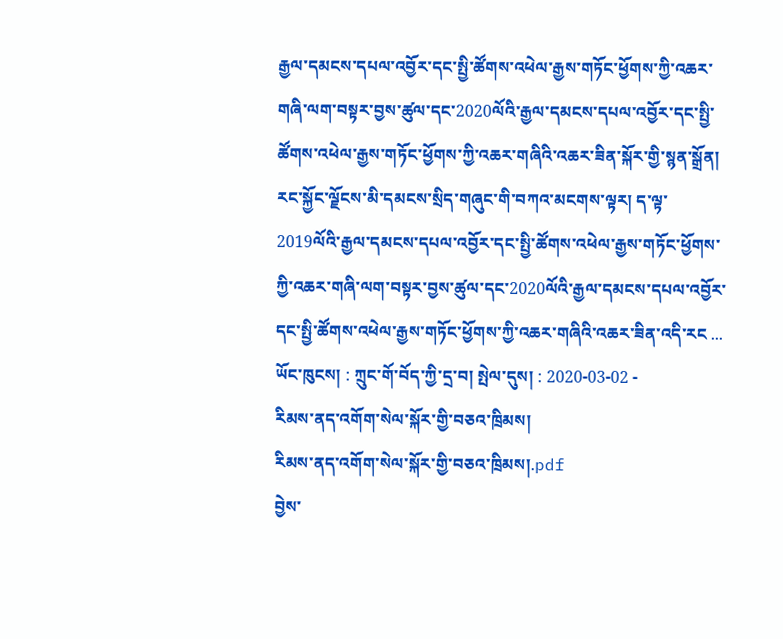རྒྱལ་དམངས་དཔལ་འབྱོར་དང་སྤྱི་ཚོགས་འཕེལ་རྒྱས་གཏོང་ཕྱོགས་ཀྱི་འཆར་གཞི་ལག་བསྟར་བྱས་ཚུལ་དང་2020ལོའི་རྒྱལ་དམངས་དཔལ་འབྱོར་དང་སྤྱི་ཚོགས་འཕེལ་རྒྱས་གཏོང་ཕྱོགས་ཀྱི་འཆར་གཞིའི་འཆར་ཟིན་སྐོར་གྱི་སྙན་སྒྲོན།
རང་སྐྱོང་ལྗོངས་མི་དམངས་སྲིད་གཞུང་གི་བཀའ་མངགས་ལྟར། ད་ལྟ་2019ལོའི་རྒྱལ་དམངས་དཔལ་འབྱོར་དང་སྤྱི་ཚོགས་འཕེལ་རྒྱས་གཏོང་ཕྱོགས་ཀྱི་འཆར་གཞི་ལག་བསྟར་བྱས་ཚུལ་དང་2020ལོའི་རྒྱལ་དམངས་དཔལ་འབྱོར་དང་སྤྱི་ཚོགས་འཕེལ་རྒྱས་གཏོང་ཕྱོགས་ཀྱི་འཆར་གཞིའི་འཆར་ཟིན་འདི་རང ...
ཡོང་ཁུངས། : ཀྲུང་གོ་བོད་ཀྱི་དྲ་བ། སྤེལ་དུས། : 2020-03-02 -
རིམས་ནད་འགོག་སེལ་སྐོར་གྱི་བཅའ་ཁྲིམས།
རིམས་ནད་འགོག་སེལ་སྐོར་གྱི་བཅའ་ཁྲིམས།.pdf
བྱེས་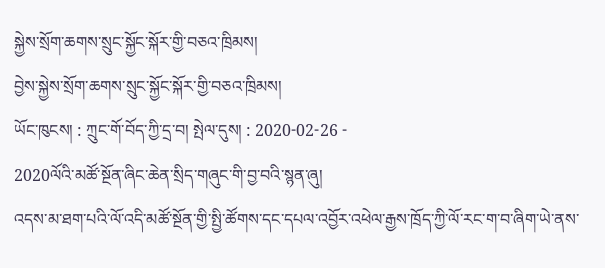སྐྱེས་སྲོག་ཆགས་སྲུང་སྐྱོང་སྐོར་གྱི་བཅའ་ཁྲིམས།
བྱེས་སྐྱེས་སྲོག་ཆགས་སྲུང་སྐྱོང་སྐོར་གྱི་བཅའ་ཁྲིམས།
ཡོང་ཁུངས། : ཀྲུང་གོ་བོད་ཀྱི་དྲ་བ། སྤེལ་དུས། : 2020-02-26 -
2020ལོའི་མཚོ་སྔོན་ཞིང་ཆེན་སྲིད་གཞུང་གི་བྱ་བའི་སྙན་ཞུ།
འདས་མ་ཐག་པའི་ལོ་འདི་མཚོ་སྔོན་གྱི་སྤྱི་ཚོགས་དང་དཔལ་འབྱོར་འཕེལ་རྒྱས་ཁྲོད་ཀྱི་ལོ་རང་ག་བ་ཞིག་ཡེ་ནས་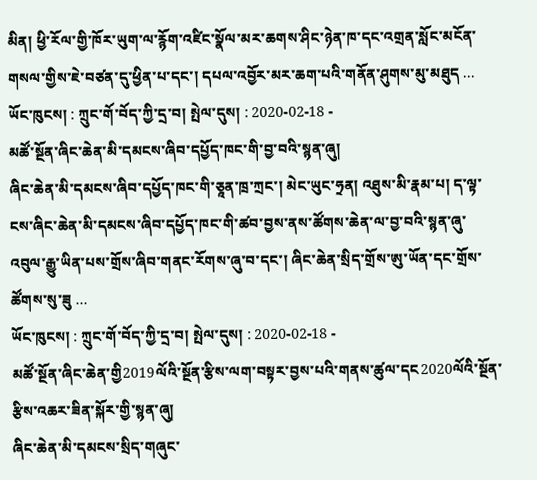མིན། ཕྱི་རོལ་གྱི་ཁོར་ཡུག་ལ་རྙོག་འཛིང་སྣོལ་མར་ཆགས་ཤིང་ཉེན་ཁ་དང་འགྲན་སློང་མངོན་གསལ་གྱིས་ཇེ་བཙན་དུ་ཕྱིན་པ་དང་། དཔལ་འབྱོར་མར་ཆག་པའི་གནོན་ཤུགས་མུ་མཐུད ...
ཡོང་ཁུངས། : ཀྲུང་གོ་བོད་ཀྱི་དྲ་བ། སྤེལ་དུས། : 2020-02-18 -
མཚོ་སྔོན་ཞིང་ཆེན་མི་དམངས་ཞིབ་དཔྱོད་ཁང་གི་བྱ་བའི་སྙན་ཞུ།
ཞིང་ཆེན་མི་དམངས་ཞིབ་དཔྱོད་ཁང་གི་ཅཱན་ཁྲ་ཀྲང་། མེང་ཡུང་ཧྲན། འཐུས་མི་རྣམ་པ། ད་ལྟ་ངས་ཞིང་ཆེན་མི་དམངས་ཞིབ་དཔྱོད་ཁང་གི་ཚབ་བྱས་ནས་ཚོགས་ཆེན་ལ་བྱ་བའི་སྙན་ཞུ་འབུལ་རྒྱུ་ཡིན་པས་གྲོས་ཞིབ་གནང་རོགས་ཞུ་བ་དང་། ཞིང་ཆེན་སྲིད་གྲོས་ཨུ་ཡོན་དང་གྲོས་ཚོགས་སུ་ཟུ ...
ཡོང་ཁུངས། : ཀྲུང་གོ་བོད་ཀྱི་དྲ་བ། སྤེལ་དུས། : 2020-02-18 -
མཚོ་སྔོན་ཞིང་ཆེན་གྱི2019ལོའི་སྔོན་རྩིས་ལག་བསྟར་བྱས་པའི་གནས་ཚུལ་དང2020ལོའི་སྔོན་རྩིས་འཆར་ཟིན་སྐོར་གྱི་སྙན་ཞུ།
ཞིང་ཆེན་མི་དམངས་སྲིད་གཞུང་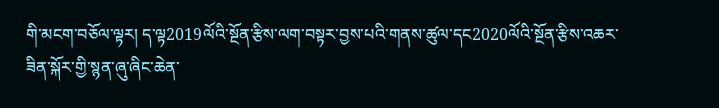གི་མངག་བཅོལ་ལྟར། ད་ལྟ2019ལོའི་སྔོན་རྩིས་ལག་བསྟར་བྱས་པའི་གནས་ཚུལ་དང2020ལོའི་སྔོན་རྩིས་འཆར་ཟིན་སྐོར་གྱི་སྙན་ཞུ་ཞིང་ཆེན་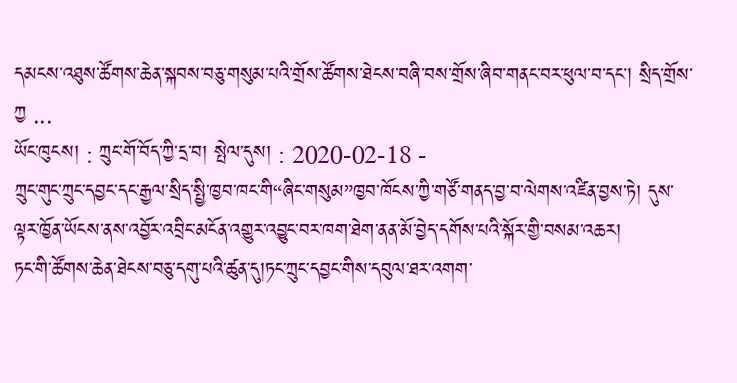དམངས་འཐུས་ཚོགས་ཆེན་སྐབས་བཅུ་གསུམ་པའི་གྲོས་ཚོགས་ཐེངས་བཞི་བས་གྲོས་ཞིབ་གནང་བར་ཕུལ་བ་དང། སྲིད་གྲོས་ཀྱ ...
ཡོང་ཁུངས། : ཀྲུང་གོ་བོད་ཀྱི་དྲ་བ། སྤེལ་དུས། : 2020-02-18 -
ཀྲུང་གུང་ཀྲུང་དབྱང་དང་རྒྱལ་སྲིད་སྤྱི་ཁྱབ་ཁང་གི“ཞིང་གསུམ”ཁྱབ་ཁོངས་ཀྱི་གཙོ་གནད་བྱ་བ་ལེགས་འཛིན་བྱས་ཏེ། དུས་ལྟར་ཁྱོན་ཡོངས་ནས་འབྱོར་འབྲིང་མངོན་འགྱུར་འབྱུང་བར་ཁག་ཐེག་ནན་མོ་བྱེད་དགོས་པའི་སྐོར་གྱི་བསམ་འཆར།
ཏང་གི་ཚོགས་ཆེན་ཐེངས་བཅུ་དགུ་པའི་ཚུན་དུ།ཏང་ཀྲུང་དབྱང་གིས་དབུལ་ཐར་འགག་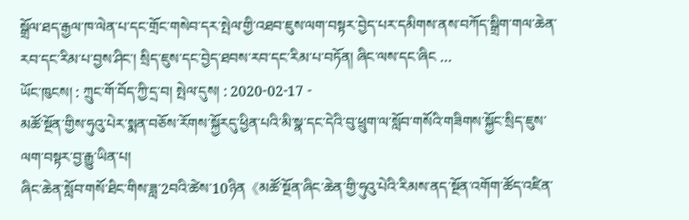སྒྲོལ་ཐད་རྒྱལ་ཁ་ལེན་པ་དང་གྲོང་གསེབ་དར་སྤེལ་གྱི་འཐབ་ཇུས་ལག་བསྟར་བྱེད་པར་དམིགས་ནས་བཀོད་སྒྲིག་གལ་ཆེན་རབ་དང་རིམ་པ་བྱས་ཤིང་། སྲིད་ཇུས་དང་བྱེད་ཐབས་རབ་དང་རིམ་པ་བཏོན། ཞིང་ལས་དང་ཞིང ...
ཡོང་ཁུངས། : ཀྲུང་གོ་བོད་ཀྱི་དྲ་བ། སྤེལ་དུས། : 2020-02-17 -
མཚོ་སྔོན་གྱིས་ཧུའུ་པེར་སྨན་བཅོས་རོགས་སྐྱོརདུ་ཕྱིན་པའི་མི་སྣ་དང་དེའི་བུ་ཕྲུག་ལ་སློབ་གསོའི་གཟིགས་སྐྱོང་སྲིད་ཇུས་ལག་བསྟར་བྱ་རྒྱུ་ཡིན་པ།
ཞིང་ཆེན་སློབ་གསོ་ཐིང་གིས་ཟླ་2བའི་ཚེས་10ཉིན《མཚོ་སྔོན་ཞིང་ཆེན་གྱི་ཧུའུ་པེའི་རིམས་ནད་སྔོན་འགོག་ཚོད་འཛིན་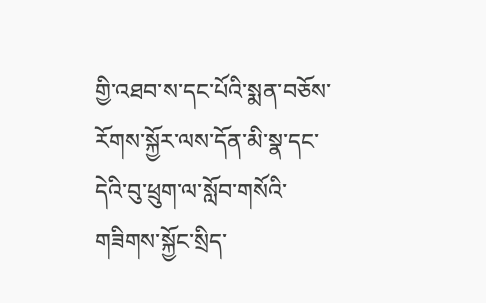གྱི་འཐབ་ས་དང་པོའི་སྨན་བཅོས་རོགས་སྐྱོར་ལས་དོན་མི་སྣ་དང་དེའི་བུ་ཕྲུག་ལ་སློབ་གསོའི་གཟིགས་སྐྱོང་སྲིད་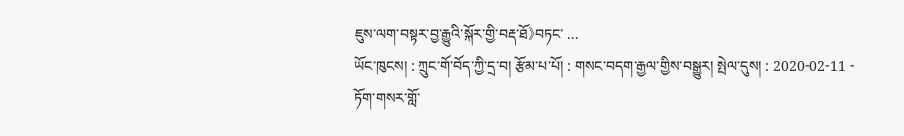ཇུས་ལག་བསྟར་བྱ་རྒྱུའི་སྐོར་གྱི་བརྡ་ཐོ》བཏང་ ...
ཡོང་ཁུངས། : ཀྲུང་གོ་བོད་ཀྱི་དྲ་བ། རྩོམ་པ་པོ། : གསང་བདག་རྒྱལ་གྱིས་བསྒྱུར། སྤེལ་དུས། : 2020-02-11 -
ཏོག་གསར་གློ་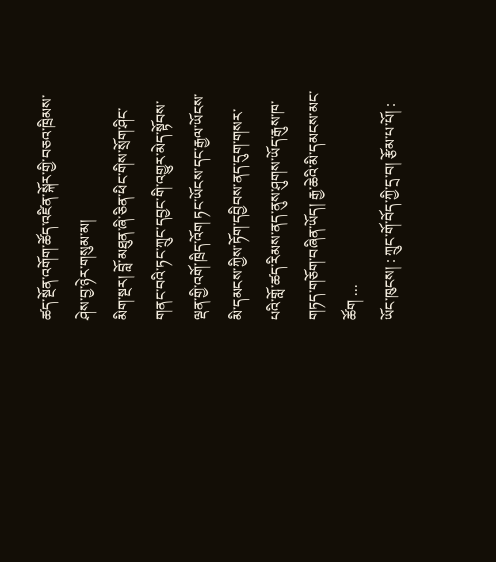ཚད་སྔོན་འགོག་ཚོད་འཛིན་སྐོར་གྱི་བཅའ་ཁྲིམས་ཤེས་བྱ་ཉེར་གསུམ་མ།
མིག་སྔར། བློ་མཐུན་ཞི་ཅིན་ཕིང་གིས་སྲོག་ཤིང་གནང་བའི་ཏང་ཀྲུང་དབྱང་གི་འགྱུར་མེད་སྟོབས་ལྡན་གྱི་འགོ་ཁྲིད་འོག ཏང་ཡོངས་དང་རྒྱལ་ཡོངས་མི་དམངས་ཀྱིས་ཏོག་དབྱིབས་ནད་དུག་གསར་པའི་གློ་ཚད་རིམས་ནད་ནུས་ཤུགས་ཡོད་རྒུས་ཁ་གཏད་གཅོག་བཞིན་ཡོད། རྒྱ་ཆེའི་མི་དམངས་མང་ཚོག ...
ཡོང་ཁུངས། : ཀྲུང་གོ་བོད་ཀྱི་དྲ་བ། རྩོམ་པ་པོ། :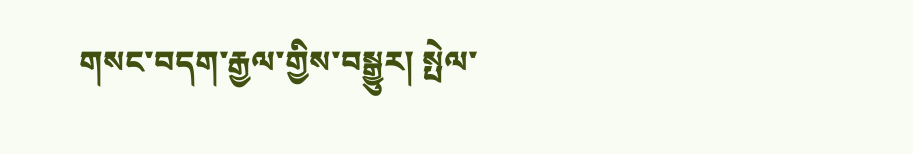གསང་བདག་རྒྱལ་གྱིས་བསྒྱུར། སྤེལ་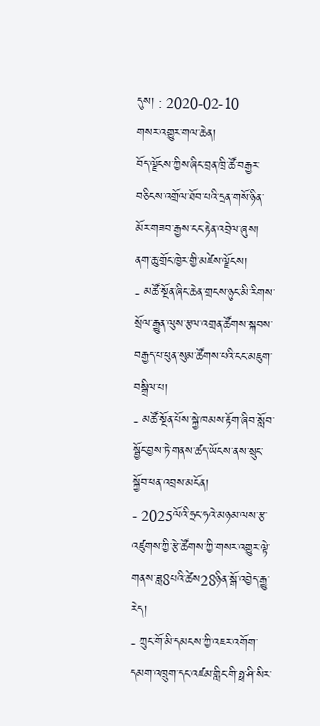དུས། : 2020-02-10
གསར་འགྱུར་གལ་ཆེན།
བོད་ལྗོངས་ཀྱིས་ཞིང་བྲན་ཁྲི་ཚོ་བརྒྱར་བཅིངས་འགྲོལ་ཐོབ་པའི་དྲན་གསོ་ཉིན་མོར་གཟབ་རྒྱས་ངང་རྟེན་འབྲེལ་ཞུས།
ནག་ཆུ་གྲོང་ཁྱེར་གྱི་མཛེས་ལྗོངས།
- མཚོ་སྔོན་ཞིང་ཆེན་གྲངས་ཉུང་མི་རིགས་སྲོལ་རྒྱུན་ལུས་རྩལ་འགྲན་ཚོགས་སྐབས་བརྒྱད་པ་ཕུན་སུམ་ཚོགས་པའི་ངང་མཇུག་བསྒྲིལ་པ།
- མཚོ་སྔོན་པོས་སྐྱེ་ཁམས་རྟོག་ཞིབ་སློབ་སྦྱོང་བྱས་ཏེ་གནས་ཚད་ཡོངས་ནས་སྲུང་སྐྱོབ་ཕན་འབྲས་མངོན།
- 2025ལོའི་ཧྲང་ཧའེ་མཉམ་ལས་རྩ་འཛུགས་ཀྱི་རྩེ་ཚོགས་ཀྱི་གསར་འགྱུར་ལྟེ་གནས་ཟླ8པའི་ཚེས28ཉིན་སྒོ་འབྱེད་རྒྱུ་རེད།
- ཀྲུང་གོ་མི་དམངས་ཀྱི་འཇར་འགོག་དམག་འཁྲུག་དང་འཛམ་གླིང་གི་ཧྥ་ཤི་སིར་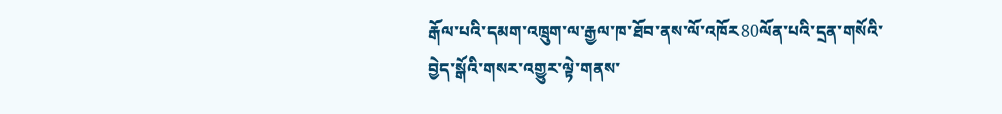རྒོལ་པའི་དམག་འཁྲུག་ལ་རྒྱལ་ཁ་ཐོབ་ནས་ལོ་འཁོར80ལོན་པའི་དྲན་གསོའི་བྱེད་སྒོའི་གསར་འགྱུར་ལྟེ་གནས་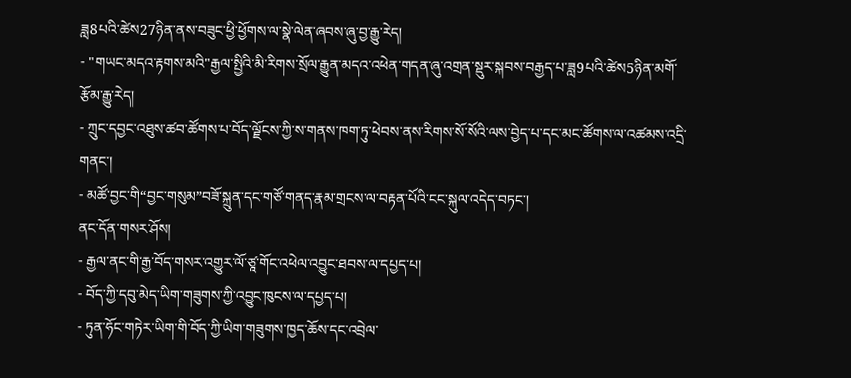ཟླ8པའི་ཚེས27ཉིན་ནས་བཟུང་ཕྱི་ཕྱོགས་ལ་སྣེ་ལེན་ཞབས་ཞུ་བྱ་རྒྱུ་རེད།
- "གཡང་མདའ་རྟགས་མའི"རྒྱལ་སྤྱིའི་མི་རིགས་སྲོལ་རྒྱུན་མདའ་འཕེན་གདན་ཞུ་འགྲན་སྡུར་སྐབས་བརྒྱད་པ་ཟླ9པའི་ཚེས5ཉིན་མགོ་རྩོམ་རྒྱུ་རེད།
- ཀྲུང་དབྱང་འཐུས་ཚབ་ཚོགས་པ་བོད་ལྗོངས་ཀྱི་ས་གནས་ཁག་ཏུ་ཕེབས་ནས་རིགས་སོ་སོའི་ལས་བྱེད་པ་དང་མང་ཚོགས་ལ་འཚམས་འདྲི་གནང་།
- མཚོ་བྱང་གི“བྱང་གསུམ”བཟོ་སྐྲུན་དང་གཙོ་གནད་རྣམ་གྲངས་ལ་བརྟན་པོའི་ངང་སྐུལ་འདེད་བཏང་།
ནང་དོན་གསར་ཤོས།
- རྒྱལ་ནང་གི་རྒྱ་བོད་གསར་འགྱུར་ལོ་ཙཱ་གོང་འཕེལ་འབྱུང་ཐབས་ལ་དཔྱད་པ།
- བོད་ཀྱི་དབུ་མེད་ཡིག་གཟུགས་ཀྱི་འབྱུང་ཁུངས་ལ་དཔྱད་པ།
- ཏུན་ཧོང་གཏེར་ཡིག་གི་བོད་ཀྱི་ཡིག་གཟུགས་ཁྱད་ཆོས་དང་འབྲེལ་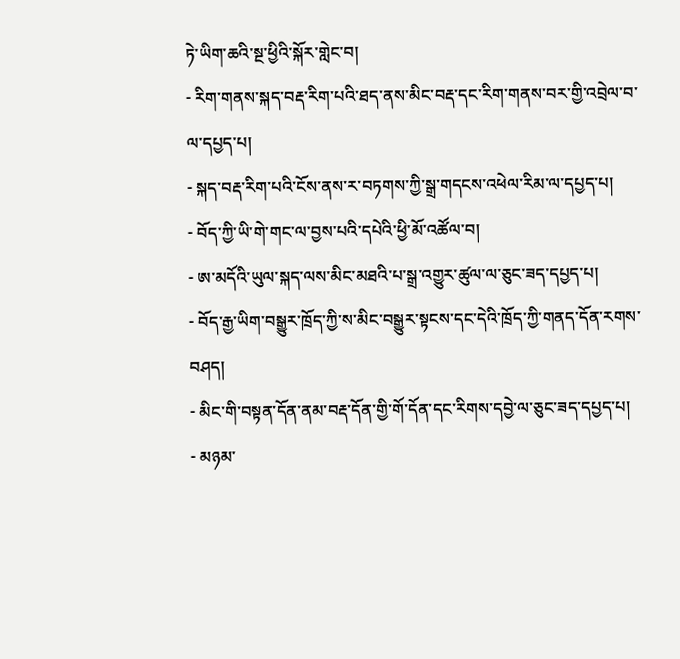ཏེ་ཡིག་ཆའི་སྔ་ཕྱིའི་སྐོར་གླེང་བ།
- རིག་གནས་སྐད་བརྡ་རིག་པའི་ཐད་ནས་མིང་བརྡ་དང་རིག་གནས་བར་གྱི་འབྲེལ་བ་ལ་དཔྱད་པ།
- སྐད་བརྡ་རིག་པའི་ངོས་ནས་ར་བཏགས་ཀྱི་སྒྲ་གདངས་འཕེལ་རིམ་ལ་དཔྱད་པ།
- བོད་ཀྱི་ཡི་གེ་གང་ལ་བྱས་པའི་དཔེའི་ཕྱི་མོ་འཚོལ་བ།
- ཨ་མདོའི་ཡུལ་སྐད་ལས་མིང་མཐའི་པ་སྒྲ་འགྱུར་ཚུལ་ལ་ཅུང་ཟད་དཔྱད་པ།
- བོད་རྒྱ་ཡིག་བསྒྱུར་ཁྲོད་ཀྱི་ས་མིང་བསྒྱུར་སྟངས་དང་དེའི་ཁྲོད་ཀྱི་གནད་དོན་རགས་བཤད།
- མིང་གི་བསྟན་དོན་ནམ་བརྡ་དོན་གྱི་གོ་དོན་དང་རིགས་དབྱེ་ལ་ཅུང་ཟད་དཔྱད་པ།
- མཉམ་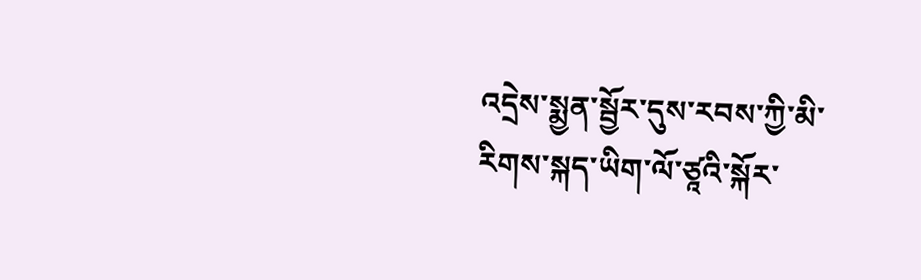འདྲེས་སྨྱན་སྦྱོར་དུས་རབས་ཀྱི་མི་རིགས་སྐད་ཡིག་ལོ་ཙཱའི་སྐོར་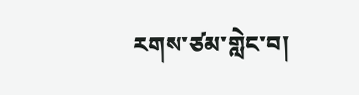རགས་ཙམ་གླེང་བ།